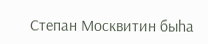Степан Москвитин быһа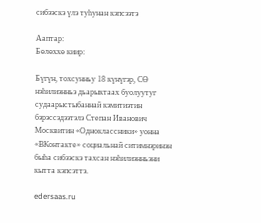сибээскэ үлэ туһунан кэпсээтэ

Ааптар:
Бөлөххө киир:

Бүгүн, тохсунньу 18 күнүгэр, СӨ нэһилиэнньэ дьарыктаах буолуутуг судаарыстыбаннай кэмитиэтин бэрэссэдээтэлэ Степан Иванович Москвитин «Одноклассники» уонна «ВКонтакте» социальнай ситимнэринэн быһа сибээскэ тахсан нэһилиэнньэни кытта кэпсэттэ.

edersaas.ru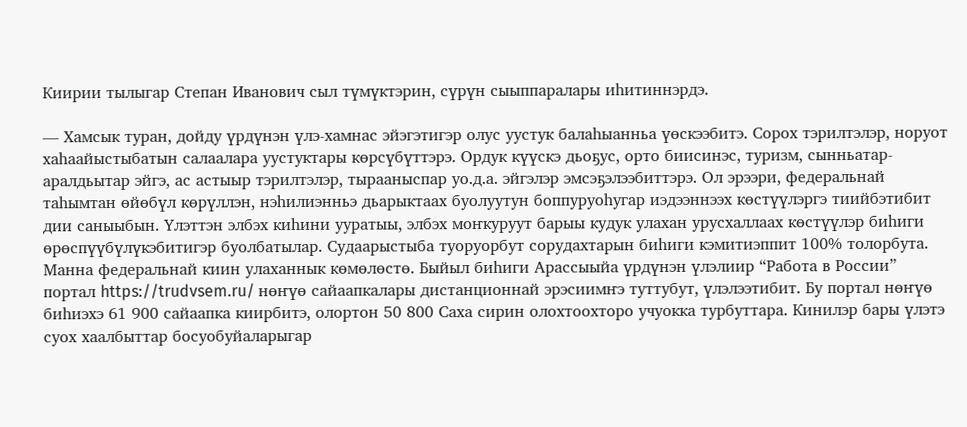Киирии тылыгар Степан Иванович сыл түмүктэрин, сүрүн сыыппаралары иһитиннэрдэ.

— Хамсык туран, дойду үрдүнэн үлэ-хамнас эйэгэтигэр олус уустук балаһыанньа үөскээбитэ. Сорох тэрилтэлэр, норуот хаһаайыстыбатын салаалара уустуктары көрсүбүттэрэ. Ордук күүскэ дьоҕус, орто биисинэс, туризм, сынньатар-аралдьытар эйгэ, ас астыыр тэрилтэлэр, тырааныспар уо.д.а. эйгэлэр эмсэҕэлээбиттэрэ. Ол эрээри, федеральнай таһымтан өйөбүл көрүллэн, нэһилиэнньэ дьарыктаах буолуутун боппуруоһугар иэдээннээх көстүүлэргэ тиийбэтибит дии саныыбын. Үлэттэн элбэх киһини ууратыы, элбэх моҥкуруут барыы кудук улахан урусхаллаах көстүүлэр биһиги өрөспүүбүлүкэбитигэр буолбатылар. Судаарыстыба туоруорбут сорудахтарын биһиги кэмитиэппит 100% толорбута. Манна федеральнай киин улаханнык көмөлөстө. Быйыл биһиги Арассыыйа үрдүнэн үлэлиир “Работа в России” портал https://trudvsem.ru/ нөҥүө сайаапкалары дистанционнай эрэсиимҥэ туттубут, үлэлээтибит. Бу портал нөҥүө биһиэхэ 61 900 сайаапка киирбитэ, олортон 50 800 Саха сирин олохтоохторо учуокка турбуттара. Кинилэр бары үлэтэ суох хаалбыттар босуобуйаларыгар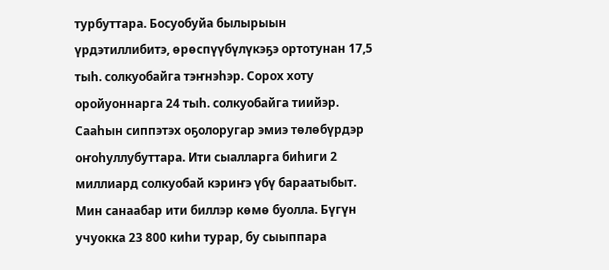турбуттара. Босуобуйа былырыын үрдэтиллибитэ, өрөспүүбүлүкэҕэ ортотунан 17,5 тыһ. солкуобайга тэҥнэһэр. Сорох хоту оройуоннарга 24 тыһ. солкуобайга тиийэр. Сааһын сиппэтэх оҕолоругар эмиэ төлөбүрдэр оҥоһуллубуттара. Ити сыалларга биһиги 2 миллиард солкуобай кэриҥэ үбү бараатыбыт. Мин санаабар ити биллэр көмө буолла. Бүгүн учуокка 23 800 киһи турар, бу сыыппара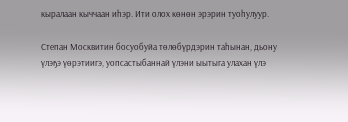кыралаан кыччаан иһэр. Ити олох көнөн эрэрин туоһулуур.

Степан Москвитин босуобуйа төлөбүрдэрин таһынан, дьону үлэҕэ үөрэтиигэ, уопсастыбаннай үлэни ыытыга улахан үлэ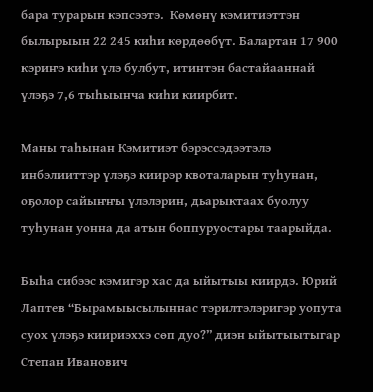бара турарын кэпсээтэ.  Көмөнү кэмитиэттэн былырыын 22 245 киһи көрдөөбүт. Балартан 17 900 кэриҥэ киһи үлэ булбут, итинтэн бастайааннай үлэҕэ 7,6 тыһыынча киһи киирбит.

Маны таһынан Кэмитиэт бэрэссэдээтэлэ инбэлииттэр үлэҕэ киирэр квоталарын туһунан, оҕолор сайыҥҥы үлэлэрин, дьарыктаах буолуу туһунан уонна да атын боппуруостары таарыйда.

Быһа сибээс кэмигэр хас да ыйытыы киирдэ. Юрий Лаптев “Бырамыысылыннас тэрилтэлэригэр уопута суох үлэҕэ киириэххэ сөп дуо?” диэн ыйытыытыгар Степан Иванович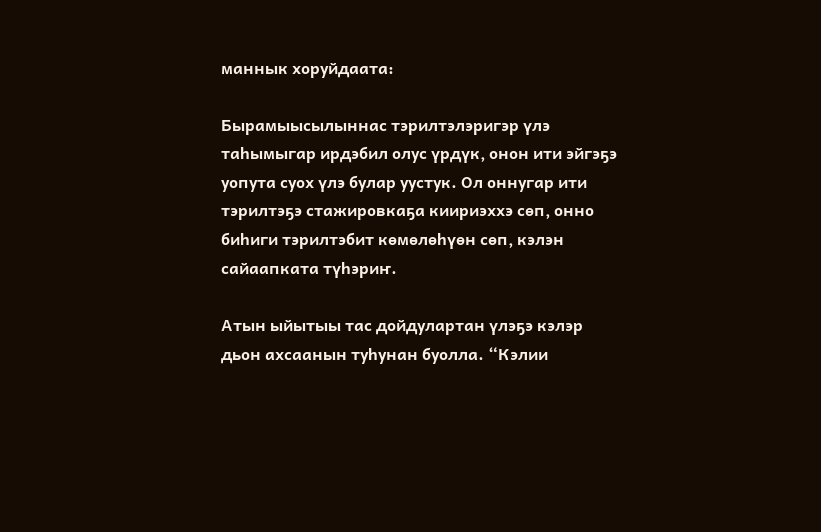маннык хоруйдаата:

Бырамыысылыннас тэрилтэлэригэр үлэ таһымыгар ирдэбил олус үрдүк, онон ити эйгэҕэ уопута суох үлэ булар уустук. Ол оннугар ити тэрилтэҕэ стажировкаҕа киириэххэ сөп, онно биһиги тэрилтэбит көмөлөһүөн сөп, кэлэн сайаапката түһэриҥ.

Атын ыйытыы тас дойдулартан үлэҕэ кэлэр дьон ахсаанын туһунан буолла. “Кэлии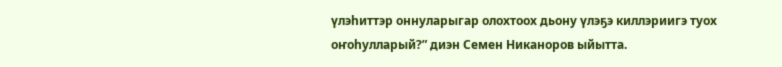үлэһиттэр оннуларыгар олохтоох дьону үлэҕэ киллэриигэ туох оҥоһулларый?” диэн Семен Никаноров ыйытта.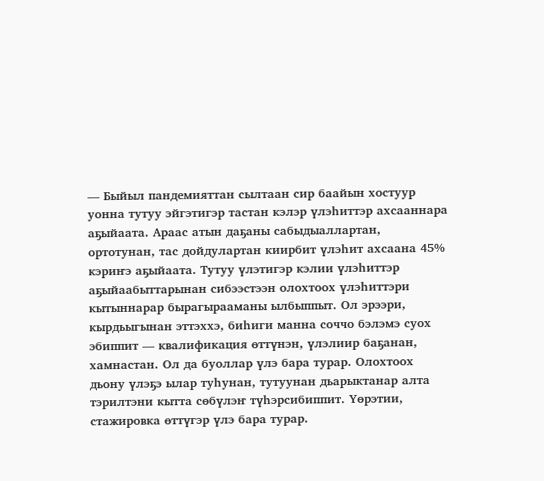— Быйыл пандемияттан сылтаан сир баайын хостуур уонна тутуу эйгэтигэр тастан кэлэр үлэһиттэр ахсааннара аҕыйаата. Араас атын даҕаны сабыдыаллартан, ортотунан, тас дойдулартан киирбит үлэһит ахсаана 45% кэриҥэ аҕыйаата. Тутуу үлэтигэр кэлии үлэһиттэр аҕыйаабыттарынан сибээстээн олохтоох үлэһиттэри кытыннарар бырагырааманы ылбыппыт. Ол эрээри, кырдьыгынан эттэххэ, биһиги манна соччо бэлэмэ суох эбиппит — квалификация өттүнэн, үлэлиир баҕанан, хамнастан. Ол да буоллар үлэ бара турар. Олохтоох дьону үлэҕэ ылар туһунан, тутуунан дьарыктанар алта тэрилтэни кытта сөбүлэҥ түһэрсибиппит. Үөрэтии, стажировка өттүгэр үлэ бара турар.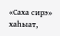«Саха сирэ» хаһыат,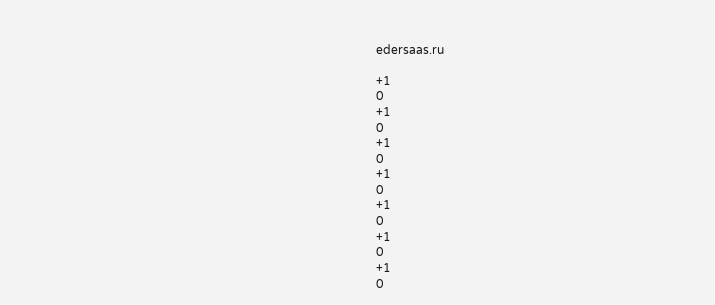edersaas.ru

+1
0
+1
0
+1
0
+1
0
+1
0
+1
0
+1
0